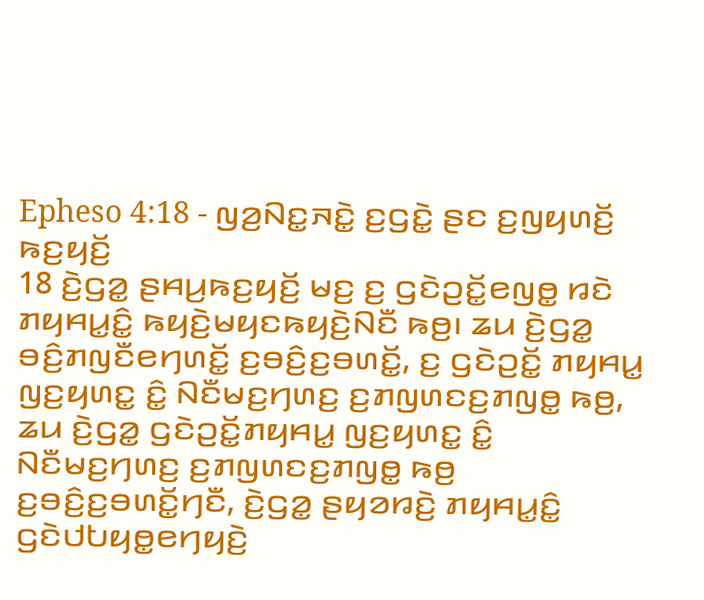Epheso 4:18 - ꤜꤤ꤬ꤡꤢ꤭ꤏꤢꤧ꤭ ꤢ꤬ꤞꤢꤧ꤭ ꤔꤢ ꤢ꤬ꤜꤟꤛꤢꤩ꤬ ꤒꤢ꤬ꤟꤢꤩ꤬
18 ꤢꤧ꤬ꤞꤤ꤭ ꤔꤌꤣ꤬ꤒꤢ꤬ꤟꤢꤩ꤬ ꤗꤢ꤬ ꤢ꤬ ꤞꤢꤧꤑꤢꤩ꤭ꤕꤜꤥ꤭ ꤙꤢꤧ ꤊꤟꤌꤣ꤭ꤢꤨ꤭ ꤒꤟꤢꤧ꤬ꤗꤟꤢꤒꤟꤢꤧ꤬ꤡꤢꤪ ꤒꤥ꤬꤯ ꤘꤣ ꤢꤧ꤬ꤞꤤ꤭ ꤋꤢꤨ꤬ꤊꤜꤢꤪꤕꤚꤛꤢꤩ꤭ ꤢ꤬ꤋꤢꤨ꤬ꤢ꤬ꤋꤛꤢꤩ꤭, ꤢ꤬ ꤞꤢꤧꤑꤢꤩ꤭ ꤊꤟꤌꤣ꤭ ꤜꤢ꤬ꤟꤛꤢ꤭ ꤢꤨ꤭ ꤡꤢꤪꤗꤢ꤬ꤚꤛꤢ꤬ ꤢ꤬ꤊꤜꤛꤢꤢ꤬ꤊꤜꤥ꤭ ꤒꤥ꤬, ꤘꤣ ꤢꤧ꤬ꤞꤤ꤭ ꤞꤢꤧꤑꤢꤩ꤭ꤊꤟꤌꤣ꤭ ꤜꤢ꤬ꤟꤛꤢ꤭ ꤢꤨ꤭ ꤡꤢꤪꤗꤢ꤬ꤚꤛꤢ꤬ ꤢ꤬ꤊꤜꤛꤢꤢ꤬ꤊꤜꤥ꤭ ꤒꤥ꤬ ꤢ꤬ꤋꤢꤨ꤬ꤢ꤬ꤋꤛꤢꤩ꤭ꤚꤢꤪ, ꤢꤧ꤬ꤞꤤ꤭ ꤔꤟꤤꤙꤢꤧ꤬ ꤊꤟꤌꤣ꤭ꤢꤨ꤭ ꤞꤢꤧꤓꤝꤟꤥ꤭ꤕꤚꤟꤢꤧ꤬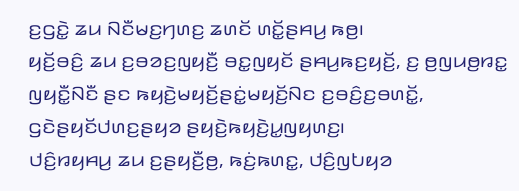ꤢ꤬ꤞꤢꤧ꤭ ꤘꤣ ꤡꤢꤪꤗꤢ꤬ꤚꤛꤢ꤬ ꤘꤛꤢꤩ ꤛꤢꤩ꤭ꤔꤌꤣ꤬ ꤒꤥ꤬꤯
ꤟꤢꤩ꤬ꤋꤢꤨ꤬ ꤘꤣ ꤢ꤬ꤋꤤꤢ꤬ꤜꤟꤢꤪ꤬ ꤋꤢ꤭ꤜꤟꤢꤩ ꤔꤌꤣ꤬ꤒꤢ꤬ꤟꤢꤩ꤬, ꤢ꤬ ꤥ꤬ꤜꤣꤥ꤬ꤙꤢ꤭ ꤜꤟꤢꤪ꤭ꤡꤢꤪ ꤔꤢ ꤒꤟꤢꤧ꤬ꤗꤟꤢꤩ꤬ꤔꤢꤦ꤭ꤗꤟꤢꤩ꤬ꤡꤢ ꤢ꤬ꤋꤢꤨ꤬ꤢ꤬ꤋꤛꤢꤩ꤭, ꤞꤢꤧꤔꤟꤢꤩꤓꤛꤢ꤬ꤔꤟꤤ ꤔꤟꤢꤧ꤬ꤒꤟꤢꤧ꤬ꤣ꤭ꤜꤟꤛꤢ꤬꤯
ꤓꤢꤨ꤬ꤙꤟꤌꤣ꤬ ꤘꤣ ꤢ꤬ꤔꤟꤢꤪ꤬ꤥ꤬, ꤒꤢꤦ꤬ꤒꤛꤢ꤭, ꤓꤢꤨ꤬ꤜꤝꤟꤤ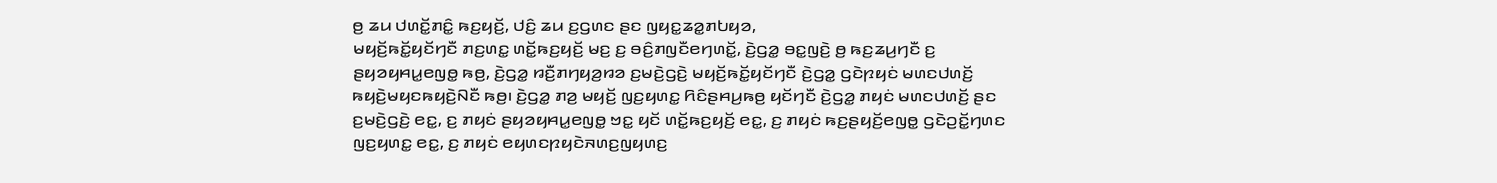ꤥ꤬ ꤘꤣ ꤓꤛꤢꤩ꤭ꤊꤢꤨ꤭ ꤒꤢ꤬ꤟꤢꤩ꤬, ꤓꤢꤨ꤬ ꤘꤣ ꤢ꤬ꤞꤛꤢ ꤔꤢ ꤜꤟꤢ꤭ꤘꤤ꤭ꤊꤝꤟꤤ,
ꤗꤟꤢꤩ꤬ꤒꤢꤩ꤭ꤟꤢꤩꤚꤢꤪ ꤊꤢ꤬ꤛꤢ꤭ ꤛꤢꤩ꤭ꤒꤢ꤬ꤟꤢꤩ꤬ ꤗꤢ꤬ ꤢ꤬ ꤋꤢꤨ꤬ꤊꤜꤢꤪꤕꤚꤛꤢꤩ꤭, ꤢꤧ꤬ꤞꤤ꤭ ꤋꤢ꤭ꤜꤢꤧ꤬ ꤥ꤬ ꤒꤢ꤬ꤘꤣ꤬ꤚꤢꤪ ꤢ꤬ ꤔꤟꤤꤟꤌꤣ꤭ꤕꤜꤥ꤭ ꤒꤥ꤬, ꤢꤧ꤬ꤞꤤ꤭ ꤙꤢꤪ꤬ꤊꤚꤟꤤ꤬ꤙꤤ ꤢ꤬ꤗꤢꤧ꤬ꤞꤢꤧ꤬ ꤗꤟꤢꤩ꤬ꤒꤢꤩ꤭ꤟꤢꤩꤚꤢꤪ ꤢꤧ꤬ꤞꤤ꤭ ꤞꤢꤧꤐꤟꤢꤦ ꤗꤛꤢꤓꤛꤢꤩ꤬ ꤒꤟꤢꤧ꤬ꤗꤟꤢꤒꤟꤢꤧ꤬ꤡꤢꤪ ꤒꤥ꤬꤯ ꤢꤧ꤬ꤞꤤ꤭ ꤊꤤ꤬ ꤗꤟꤢꤩ꤬ ꤜꤢ꤬ꤟꤛꤢ꤭ ꤖꤢꤨꤔꤌꤣ꤬ꤒꤥ꤬ ꤟꤢꤩꤚꤢꤪ ꤢꤧ꤬ꤞꤤ꤭ ꤊꤟꤢꤦ ꤗꤛꤢꤓꤛꤢꤩ꤬ ꤔꤢ ꤢ꤬ꤗꤢꤧ꤬ꤞꤢꤧ꤬ ꤕꤢ꤭, ꤢ꤬ ꤊꤟꤢꤦ ꤔꤟꤤꤟꤌꤣ꤭ꤕꤜꤥ꤭ ꤠꤢ꤭ ꤟꤢꤩ ꤛꤢꤩ꤭ꤒꤢ꤬ꤟꤢꤩ꤬ ꤕꤢ꤭, ꤢ꤬ ꤊꤟꤢꤦ ꤒꤢ꤬ꤔꤟꤢꤩ꤬ꤕꤜꤥ꤭ ꤞꤢꤧꤑꤢꤩ꤭ꤚꤛꤢ ꤜꤢ꤬ꤟꤛꤢ꤭ ꤕꤢ꤭, ꤢ꤬ ꤊꤟꤢꤦ ꤕꤟꤛꤢꤐꤟꤢꤧꤏꤛꤢ꤬ꤜꤟꤛꤢ꤬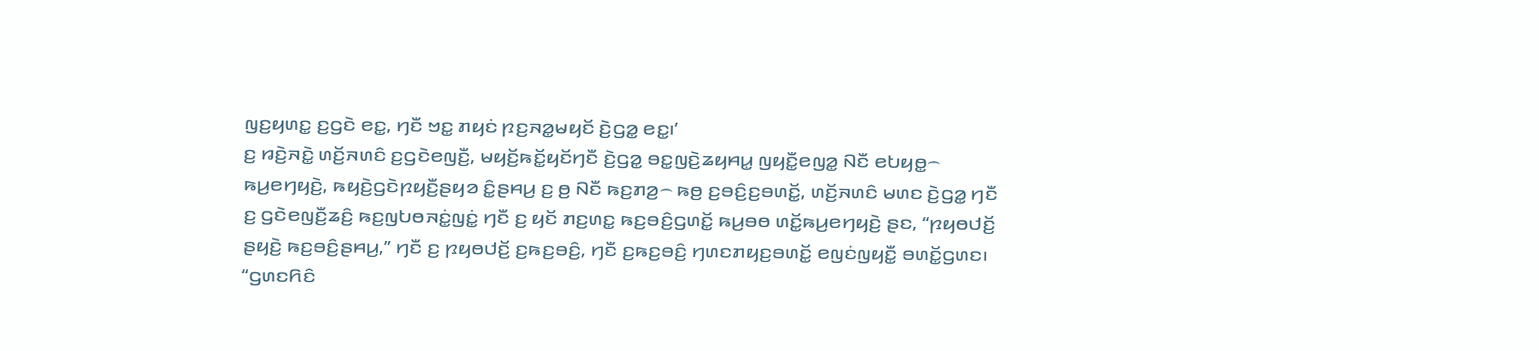ꤜꤢ꤬ꤟꤛꤢ꤭ ꤢ꤬ꤞꤢꤧ ꤕꤢ꤭, ꤚꤢꤪ ꤠꤢ꤭ ꤊꤟꤢꤦ ꤐꤢ꤬ꤏꤤ꤭ꤗꤟꤢꤩ ꤢꤧ꤬ꤞꤤ꤭ ꤕꤢ꤭꤯’
ꤢ꤬ ꤙꤢꤧ꤬ꤏꤢꤧ꤭ ꤛꤢꤩ꤬ꤏꤛꤢꤨ ꤢ꤬ꤞꤢꤧꤕꤜꤢꤪ꤬, ꤗꤟꤢꤩ꤬ꤒꤢꤩ꤭ꤟꤢꤩꤚꤢꤪ ꤢꤧ꤬ꤞꤤ꤭ ꤋꤢ꤭ꤜꤢꤧ꤬ꤘꤟꤌꤣ꤭ ꤜꤟꤢꤪ꤭ꤕꤜꤤ꤭ ꤡꤢꤪ ꤕꤝꤟꤥ꤭꤮ ꤒꤣ꤬ꤕꤚꤟꤢꤧ꤬, ꤒꤟꤢꤧ꤬ꤞꤢꤧꤐꤟꤢꤪ꤬ꤔꤟꤤ ꤢꤨ꤭ꤔꤌꤣ꤬ ꤢ꤬ ꤥ꤬ ꤡꤢꤪ ꤒꤢ꤬ꤊꤤ꤬꤮ ꤒꤥ꤬ ꤢ꤬ꤋꤢꤨ꤬ꤢ꤬ꤋꤛꤢꤩ꤭, ꤛꤢꤩ꤬ꤏꤛꤢꤨ ꤗꤛꤢ ꤢꤧ꤬ꤞꤤ꤭ ꤚꤢꤪ ꤢ꤬ ꤞꤢꤧꤕꤜꤢꤪ꤬ꤘꤢꤨ꤬ ꤒꤢ꤬ꤜꤝꤥꤏꤢꤦ꤭ꤜꤢꤦ꤭ ꤚꤢꤪ ꤢ꤬ ꤟꤢꤩ ꤊꤢ꤬ꤛꤢ꤭ ꤒꤢ꤬ꤋꤢꤨ꤬ꤞꤛꤢꤩ꤭ ꤒꤣ꤬ꤋꤥ ꤛꤢꤩ꤭ꤒꤣ꤬ꤕꤚꤟꤢꤧ꤬ ꤔꤢ, “ꤐꤟꤥꤓꤢꤩ꤬ ꤔꤟꤢꤧ꤬ ꤒꤢ꤬ꤋꤢꤨ꤬ꤔꤌꤣ꤬,” ꤚꤢꤪ ꤢ꤬ ꤐꤟꤥꤓꤢꤩ꤬ ꤢ꤬ꤒꤢ꤬ꤋꤢꤨ꤬, ꤚꤢꤪ ꤢ꤬ꤒꤢ꤬ꤋꤢꤨ꤬ ꤚꤛꤢꤊꤟꤢ꤬ꤋꤛꤢꤩ꤭ ꤕꤜꤢꤦꤜꤟꤢꤪ꤭ ꤋꤛꤢꤩ꤭ꤞꤛꤢ꤯
“ꤞꤛꤢꤖꤢꤨ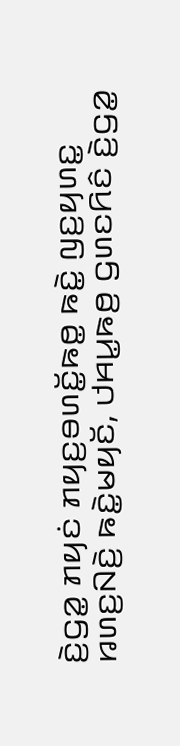ꤢꤧ꤬ꤞꤤ꤭ ꤊꤟꤢꤦ ꤊꤟꤢ꤬ꤋꤛꤢꤩ꤭ꤒꤥ꤭ ꤒꤢꤧ꤭ ꤜꤢ꤬ꤟꤛꤢ꤭ ꤙꤛꤢ꤬ꤡꤢꤧ꤬ ꤒꤢꤧ꤭ꤗꤟꤢꤩ, ꤓꤌꤣ꤭ꤒꤥ꤬ ꤞꤛꤢꤖꤢꤨ ꤢꤧ꤬ꤞꤤ꤭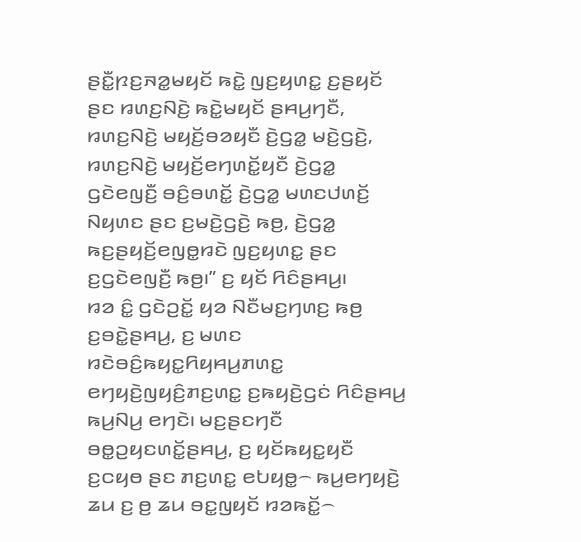ꤔꤢꤪ꤭ꤐꤢ꤬ꤏꤤ꤭ꤗꤟꤢꤩ ꤒꤢꤧ꤭ ꤜꤢ꤬ꤟꤛꤢ꤭ ꤢ꤬ꤔꤟꤢꤩ ꤔꤢ ꤙꤛꤢ꤬ꤡꤢꤧ꤬ ꤒꤢꤧ꤭ꤗꤟꤢꤩ ꤔꤌꤣ꤬ꤚꤢꤪ, ꤙꤛꤢ꤬ꤡꤢꤧ꤬ ꤗꤟꤢꤩ꤬ꤋꤤꤟꤢꤪ ꤢꤧ꤬ꤞꤤ꤭ ꤗꤢꤧ꤬ꤞꤢꤧ꤬, ꤙꤛꤢ꤬ꤡꤢꤧ꤬ ꤗꤟꤢꤩ꤬ꤕꤚꤛꤢꤩ꤭ꤟꤢꤪ ꤢꤧ꤬ꤞꤤ꤭ ꤞꤢꤧꤕꤜꤢꤪ꤬ ꤋꤢꤨ꤬ꤋꤛꤢꤩ꤭ ꤢꤧ꤬ꤞꤤ꤭ ꤗꤛꤢꤓꤛꤢꤩ꤬ ꤡꤟꤛꤢ ꤔꤢ ꤢ꤬ꤗꤢꤧ꤬ꤞꤢꤧ꤬ ꤒꤥ꤬, ꤢꤧ꤬ꤞꤤ꤭ ꤒꤢ꤬ꤔꤟꤢꤩ꤬ꤕꤜꤥ꤭ꤙꤢꤧ ꤜꤢ꤬ꤟꤛꤢ꤭ ꤔꤢ ꤢ꤬ꤞꤢꤧꤕꤜꤢꤪ꤬ ꤒꤥ꤬꤯” ꤢ꤬ ꤟꤢꤩ ꤖꤢꤨꤔꤌꤣ꤬꤯
ꤙꤤ ꤢꤨ꤭ ꤞꤢꤧꤑꤢꤩ꤭ ꤟꤤ ꤡꤢꤪꤗꤢ꤬ꤚꤛꤢ꤬ ꤒꤥ꤬ ꤢ꤬ꤋꤢꤧ꤭ꤔꤌꤣ꤬, ꤢ꤬ ꤗꤛꤢ ꤙꤢꤧꤋꤢꤨ꤬ꤒꤟꤢ꤭ꤖꤟꤌꤣ꤬ꤊꤛꤢ꤭ ꤕꤚꤟꤢꤧ꤬ꤜꤟꤢꤨ꤬ꤊꤢ꤬ꤛꤢ꤭ ꤢ꤬ꤒꤟꤢꤧ꤬ꤞꤢꤦ ꤖꤢꤨꤔꤌꤣ꤬ ꤒꤣ꤬ꤡꤣ꤬ ꤕꤚꤢꤧ꤯ ꤗꤢ꤬ꤔꤢꤚꤢꤪ ꤋꤥ꤭ꤑꤟꤢꤛꤢꤩ꤭ꤔꤌꤣ꤬, ꤢ꤬ ꤟꤢꤩꤒꤟꤢ꤭ꤟꤢꤪ ꤢ꤬ꤍꤟꤥ ꤔꤢ ꤊꤢ꤬ꤛꤢ꤭ ꤕꤝꤟꤥ꤭꤮ ꤒꤣ꤬ꤕꤚꤟꤢꤧ꤬ ꤘꤣ ꤢ꤬ ꤥ꤬ ꤘꤣ ꤋꤢ꤭ꤜꤟꤢꤩ ꤙꤤꤒꤢꤩ꤭꤮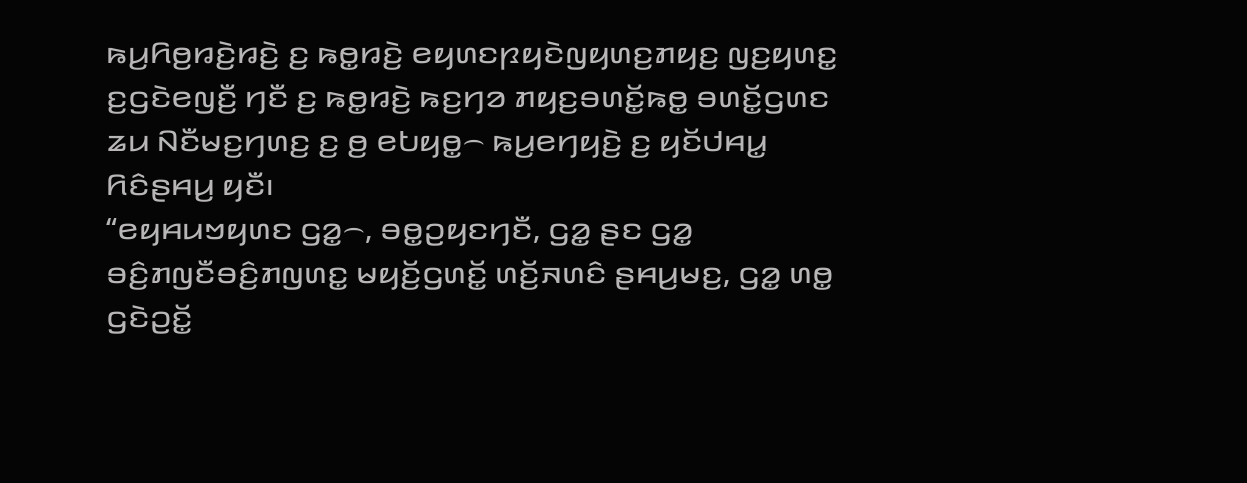ꤒꤣ꤬ꤖꤥ꤬ꤙꤢꤧ꤬ꤙꤢꤧ꤬ ꤢ꤬ ꤒꤥ꤭ꤙꤢꤧ꤬ ꤕꤟꤛꤢꤐꤟꤢꤧꤜꤟꤛꤢ꤬ꤊꤟꤢ꤬ ꤜꤢ꤬ꤟꤛꤢ꤭ ꤢ꤬ꤞꤢꤧꤕꤜꤢꤪ꤬ ꤚꤢꤪ ꤢ꤬ ꤒꤥ꤭ꤙꤢꤧ꤬ ꤒꤢ꤬ꤚꤤ ꤊꤟꤢ꤬ꤋꤛꤢꤩ꤭ꤒꤥ꤭ ꤋꤛꤢꤩ꤭ꤞꤛꤢ ꤘꤣ ꤡꤢꤪꤗꤢ꤬ꤚꤛꤢ꤬ ꤢ꤬ ꤥ꤬ ꤕꤝꤟꤥ꤭꤮ ꤒꤣ꤬ꤕꤚꤟꤢꤧ꤬ ꤢ꤬ ꤟꤢꤩꤓꤌꤣ꤭ ꤖꤢꤨꤔꤌꤣ꤬ ꤟꤢꤪ꤯
“ꤕꤟꤌꤣꤠꤟꤛꤢ ꤞꤤ꤭꤮, ꤋꤥ꤭ꤑꤟꤢꤚꤢꤪ, ꤞꤤ꤭ ꤔꤢ ꤞꤤ꤭ ꤋꤢꤨ꤬ꤊꤜꤢꤪꤋꤢꤨ꤬ꤊꤜꤛꤢ꤭ ꤗꤟꤢꤩ꤬ꤞꤛꤢꤩ꤭ ꤛꤢꤩ꤬ꤏꤛꤢꤨ ꤔꤌꤣ꤬ꤗꤢ꤬, ꤞꤤ꤭ ꤛꤥ꤭ ꤞꤢꤧꤑꤢꤩ꤭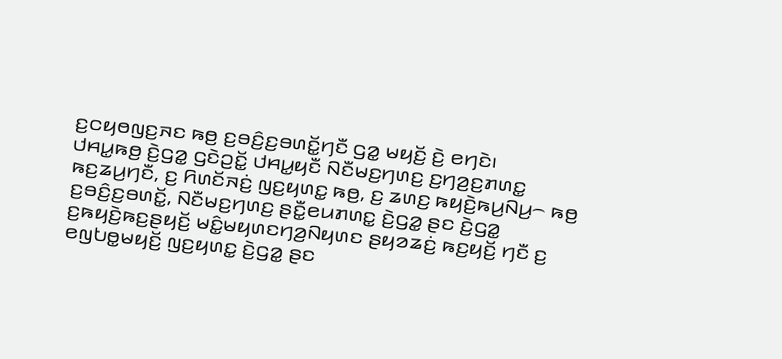ꤢ꤬ꤍꤟꤥꤜꤢ꤬ꤏꤢ ꤒꤥ꤬ ꤢ꤬ꤋꤢꤨ꤬ꤢ꤬ꤋꤛꤢꤩ꤭ꤚꤢꤪ ꤞꤤ꤭ ꤗꤟꤢꤩ꤬ ꤢꤧ꤬ ꤕꤚꤢꤧ꤯
ꤓꤌꤣ꤭ꤒꤥ꤬ ꤢꤧ꤬ꤞꤤ꤭ ꤞꤢꤧꤑꤢꤩ꤭ ꤓꤌꤣ꤭ꤟꤢꤪ ꤡꤢꤪꤗꤢ꤬ꤚꤛꤢ꤬ ꤢ꤬ꤚꤤ꤬ꤢ꤬ꤊꤛꤢ꤭ ꤒꤢ꤬ꤘꤣ꤬ꤚꤢꤪ, ꤢ꤬ ꤖꤛꤢꤩꤏꤢꤦ꤬ ꤜꤢ꤬ꤟꤛꤢ꤭ ꤒꤥ꤬, ꤢ꤬ ꤘꤛꤢ꤬ ꤒꤟꤢꤧ꤬ꤒꤣ꤬ꤡꤣ꤬꤮ ꤒꤥ꤬ ꤢ꤬ꤋꤢꤨ꤬ꤢ꤬ꤋꤛꤢꤩ꤭, ꤡꤢꤪꤗꤢ꤬ꤚꤛꤢ꤬ ꤔꤢꤪ꤭ꤕꤣꤊꤛꤢ꤭ ꤢꤧ꤬ꤞꤤ꤭ ꤔꤢ ꤢꤧ꤬ꤞꤤ꤭ ꤢ꤬ꤒꤟꤢꤧ꤬ꤒꤢ꤬ꤔꤟꤢꤩ꤬ ꤗꤢꤨ꤭ꤗꤟꤛꤢꤚꤤ꤬ꤡꤟꤛꤢ ꤔꤟꤤꤘꤢꤦ꤬ ꤒꤢ꤬ꤟꤢꤩ꤬ ꤚꤢꤪ ꤢ꤬ ꤕꤜꤝꤥ꤭ꤗꤟꤢꤩ꤬ ꤜꤢ꤬ꤟꤛꤢ꤭ ꤢꤧ꤬ꤞꤤ꤭ ꤔꤢ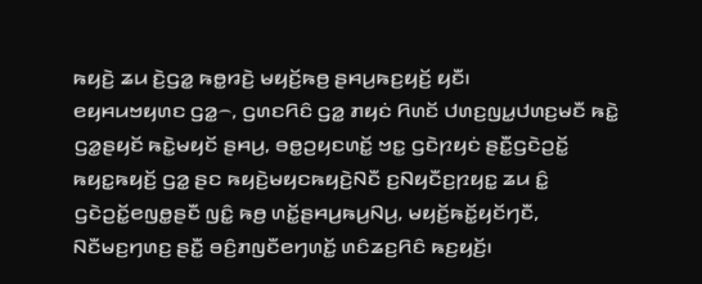ꤒꤟꤢꤧ꤬ ꤘꤣ ꤢꤧ꤬ꤞꤤ꤭ ꤒꤥ꤭ꤙꤢꤧ꤬ ꤗꤟꤢꤩ꤬ꤒꤥ꤬ ꤔꤌꤣ꤬ꤒꤢ꤬ꤟꤢꤩ꤬ ꤟꤢꤪ꤯
ꤕꤟꤌꤣꤠꤟꤛꤢ ꤞꤤ꤭꤮, ꤞꤛꤢꤖꤢꤨ ꤞꤤ꤭ ꤊꤟꤢꤦ ꤖꤛꤢꤩ ꤓꤛꤢ꤬ꤜꤣ꤭ꤓꤛꤢ꤬ꤗꤢꤪ ꤒꤢꤧ꤭ ꤞꤤ꤭ꤔꤟꤢꤩ ꤒꤢꤧ꤭ꤗꤟꤢꤩ ꤔꤌꤣ꤬, ꤋꤥ꤭ꤑꤟꤢꤛꤢꤩ꤭ ꤠꤢ꤭ ꤞꤢꤧꤐꤟꤢꤦ ꤔꤢꤪ꤭ꤞꤢꤧꤑꤢꤩ꤭ ꤒꤟꤢ꤭ꤒꤟꤢꤩ꤬ ꤞꤤ꤭ ꤔꤢ ꤒꤟꤢꤧ꤬ꤗꤟꤢꤒꤟꤢꤧ꤬ꤡꤢꤪ ꤢ꤬ꤡꤟꤢꤪꤢ꤬ꤐꤟꤢ꤭ ꤘꤣ ꤢꤨ꤭ ꤞꤢꤧꤑꤢꤩ꤭ꤕꤜꤥ꤭ꤔꤢꤪ ꤜꤢꤨ꤭ ꤒꤥ꤬ ꤛꤢꤩ꤭ꤔꤌꤣ꤬ꤒꤣ꤬ꤡꤣ꤬, ꤗꤟꤢꤩ꤬ꤒꤢꤩ꤭ꤟꤢꤩꤚꤢꤪ, ꤡꤢꤪꤗꤢ꤬ꤚꤛꤢ꤬ ꤔꤢꤪ꤭ ꤋꤢꤨ꤬ꤊꤜꤢꤪꤕꤚꤛꤢꤩ꤭ ꤛꤢꤨꤘꤢ꤬ꤖꤢꤨ ꤒꤢ꤬ꤟꤢꤩ꤬꤯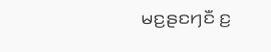ꤗꤢ꤬ꤔꤢꤚꤢꤪ ꤢ꤬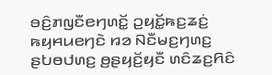ꤋꤢꤨ꤬ꤊꤜꤢꤪꤕꤚꤛꤢꤩ꤭ ꤑꤟꤢꤩ꤭ꤒꤢ꤬ꤘꤢꤦ꤬ ꤒꤟꤌꤣꤕꤚꤢꤧ ꤙꤤ ꤡꤢꤪꤗꤢ꤬ꤚꤛꤢ꤬ ꤔꤝꤥꤓꤛꤢ꤬ ꤥ꤬ꤔꤟꤢꤩ꤬ꤟꤢꤪ ꤛꤢꤨꤘꤢ꤬ꤖꤢꤨ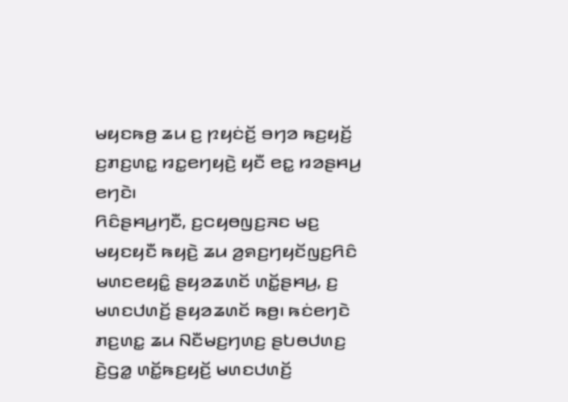ꤗꤟꤢꤒꤥ꤬ ꤘꤣ ꤢ꤬ ꤐꤟꤢꤦꤢꤩ꤬ ꤋꤚꤤ ꤒꤢ꤬ꤟꤢꤩ꤬ ꤢ꤬ꤊꤢ꤬ꤛꤢ꤭ ꤙꤢ꤭ꤕꤚꤟꤢꤧ꤬ ꤟꤢꤪ ꤕꤢ꤭ ꤙꤤꤔꤌꤣ꤬ ꤕꤚꤢꤧ꤯
ꤖꤢꤨꤔꤌꤣ꤬ꤚꤢꤪ, ꤢ꤬ꤍꤟꤥꤜꤢ꤬ꤏꤢ ꤗꤢ꤬ ꤗꤟꤢꤟꤢꤪ ꤒꤟꤢꤧ꤬ ꤘꤣ ꤤ꤬ꤎꤢ꤬ꤚꤟꤢꤩꤜꤢ꤬ꤖꤢꤨ ꤗꤛꤢꤕꤟꤢꤨ꤭ ꤔꤟꤤꤘꤛꤢꤩ ꤛꤢꤩ꤭ꤔꤌꤣ꤬, ꤢ꤬ ꤗꤛꤢꤓꤛꤢꤩ꤬ ꤔꤟꤤꤘꤛꤢꤩ ꤒꤥ꤬꤯ ꤒꤢꤦꤕꤚꤢꤧ ꤊꤢ꤬ꤛꤢ꤭ ꤘꤣ ꤡꤢꤪꤗꤢ꤬ꤚꤛꤢ꤬ ꤔꤝꤥꤓꤛꤢ꤬ ꤢꤧ꤬ꤞꤤ꤭ ꤛꤢꤩ꤭ꤒꤢ꤬ꤟꤢꤩ꤬ ꤗꤛꤢꤓꤛꤢꤩ꤬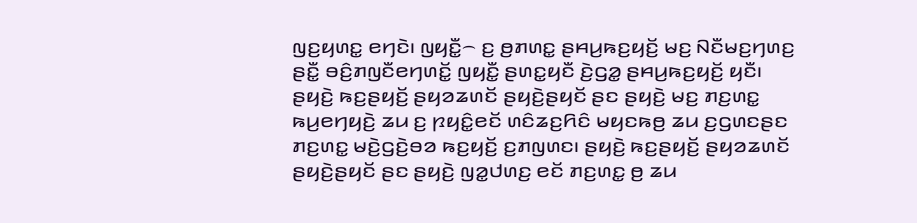ꤜꤢ꤬ꤟꤛꤢ꤭ ꤕꤚꤢꤧ꤯ ꤜꤟꤢꤪ꤭꤮ ꤢ꤬ ꤥ꤬ꤊꤛꤢ꤭ ꤔꤌꤣ꤬ꤒꤢ꤬ꤟꤢꤩ꤬ ꤗꤢ꤬ ꤡꤢꤪꤗꤢ꤬ꤚꤛꤢ꤬ ꤔꤢꤪ꤭ ꤋꤢꤨ꤬ꤊꤜꤢꤪꤕꤚꤛꤢꤩ꤭ ꤜꤟꤢꤪ꤭ ꤔꤛꤢ꤭ꤟꤢꤪ ꤢꤧ꤬ꤞꤤ꤭ ꤔꤌꤣ꤬ꤒꤢ꤬ꤟꤢꤩ꤬ ꤟꤢꤪ꤯
ꤔꤟꤢꤧ꤬ ꤒꤢ꤬ꤔꤟꤢꤩ꤬ ꤔꤟꤤꤘꤛꤢꤩ ꤔꤟꤢꤧ꤬ꤔꤟꤢꤩ ꤔꤢ ꤔꤟꤢꤧ꤬ ꤗꤢ꤬ ꤊꤢ꤬ꤛꤢ꤭ ꤒꤣ꤬ꤕꤚꤟꤢꤧ꤬ ꤘꤣ ꤢ꤬ ꤐꤟꤢꤨ꤭ꤕꤢꤩ ꤛꤢꤨꤘꤢ꤬ꤖꤢꤨ ꤗꤟꤢꤒꤥ꤬ ꤘꤣ ꤢ꤬ꤞꤛꤢꤔꤢ ꤊꤢ꤬ꤛꤢ꤭ ꤗꤢꤧ꤬ꤞꤢꤧ꤬ꤋꤤ ꤒꤢ꤬ꤟꤢꤩ꤬ ꤢ꤬ꤊꤜꤛꤢ꤯ ꤔꤟꤢꤧ꤬ ꤒꤢ꤬ꤔꤟꤢꤩ꤬ ꤔꤟꤤꤘꤛꤢꤩ ꤔꤟꤢꤧ꤬ꤔꤟꤢꤩ ꤔꤢ ꤔꤟꤢꤧ꤬ ꤜꤤ꤭ꤓꤛꤢ꤬ ꤕꤢꤩ ꤊꤢ꤬ꤛꤢ꤭ ꤥ꤬ ꤘꤣ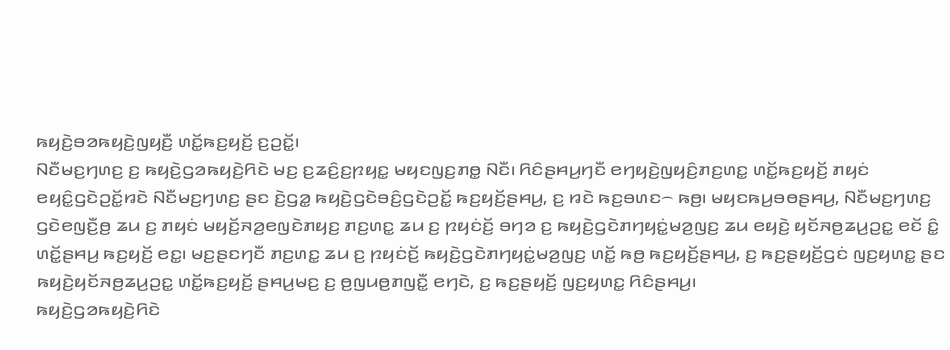ꤒꤟꤢꤧ꤬ꤋꤤꤒꤟꤢꤧ꤬ꤜꤟꤢꤪ꤬ ꤛꤢꤩ꤭ꤒꤢ꤬ꤟꤢꤩ꤬ ꤢ꤬ꤑꤢꤩ꤭꤯
ꤡꤢꤪꤗꤢ꤬ꤚꤛꤢ꤬ ꤢ꤬ ꤒꤟꤢꤧ꤬ꤞꤤꤒꤟꤢꤧ꤬ꤖꤢꤧ ꤗꤢ꤬ ꤢ꤬ꤘꤢꤨ꤬ꤢ꤬ꤐꤟꤢ꤭ ꤗꤟꤢꤜꤢ꤬ꤊꤥ꤭ ꤡꤢꤪ꤯ ꤖꤢꤨꤔꤌꤣ꤬ꤚꤢꤪ ꤕꤚꤟꤢꤧ꤬ꤜꤟꤢꤨ꤬ꤊꤢ꤬ꤛꤢ꤭ ꤛꤢꤩ꤭ꤒꤢ꤬ꤟꤢꤩ꤬ ꤊꤟꤢꤦ ꤕꤟꤢꤨ꤭ꤞꤢꤧꤑꤢꤩ꤭ꤙꤢꤧ ꤡꤢꤪꤗꤢ꤬ꤚꤛꤢ꤬ ꤔꤢ ꤢꤧ꤬ꤞꤤ꤭ ꤒꤟꤢꤧ꤬ꤞꤢꤧꤋꤢꤨ꤬ꤞꤢꤧꤑꤢꤩ꤭ ꤒꤢ꤬ꤟꤢꤩ꤬ꤔꤌꤣ꤬, ꤢ꤬ ꤙꤢꤧ ꤒꤢ꤬ꤋꤛꤢ꤮ ꤒꤥ꤬꤯ ꤗꤟꤢꤒꤣ꤬ꤋꤥꤔꤌꤣ꤬, ꤡꤢꤪꤗꤢ꤬ꤚꤛꤢ꤬ ꤞꤢꤧꤕꤜꤢꤪ꤬ꤥ꤬ ꤘꤣ ꤢ꤬ ꤊꤟꤢꤦ ꤗꤟꤢꤩ꤬ꤏꤤ꤬ꤕꤜꤢꤧꤊꤟꤢ꤬ ꤊꤢ꤬ꤛꤢ꤭ ꤘꤣ ꤢ꤬ ꤐꤟꤢꤦꤢꤩ꤬ ꤋꤚꤤ ꤢ꤬ ꤒꤟꤢꤧ꤬ꤞꤢꤧꤊꤚꤟꤢꤦ꤭ꤗꤤ꤬ꤜꤢ꤬ ꤘꤣ ꤕꤟꤢꤧ꤬ ꤟꤢꤩꤏꤥ꤬ꤘꤣ꤬ꤑꤢ꤭ ꤕꤢꤩ ꤢꤨ꤭ ꤛꤢꤩ꤭ꤔꤌꤣ꤬ ꤒꤢ꤬ꤟꤢꤩ꤬ ꤕꤢ꤭꤯ ꤗꤢ꤬ꤔꤢꤚꤢꤪ ꤊꤢ꤬ꤛꤢ꤭ ꤘꤣ ꤢ꤬ ꤐꤟꤢꤦꤢꤩ꤬ ꤒꤟꤢꤧ꤬ꤞꤢꤧꤊꤚꤟꤢꤦ꤭ꤗꤤ꤬ꤜꤢ꤬ ꤛꤢꤩ꤭ ꤒꤥ꤬ ꤒꤢ꤬ꤟꤢꤩ꤬ꤔꤌꤣ꤬, ꤢ꤬ ꤒꤢ꤬ꤔꤟꤢꤩ꤬ꤞꤢꤦ ꤜꤢ꤬ꤟꤛꤢ꤭ ꤔꤢ ꤒꤟꤢꤧ꤬ꤟꤢꤩꤏꤥ꤬ꤘꤣ꤬ꤑꤢ꤭ ꤛꤢꤩ꤭ꤒꤢ꤬ꤟꤢꤩ꤬ ꤔꤌꤣ꤬ꤗꤢ꤬ ꤢ꤬ ꤥ꤬ꤜꤣꤥ꤬ꤊꤜꤢꤪ꤭ ꤕꤚꤢꤧ, ꤢ꤬ ꤒꤢ꤬ꤔꤟꤢꤩ꤬ ꤜꤢ꤬ꤟꤛꤢ꤭ ꤖꤢꤨꤔꤌꤣ꤬꤯
ꤒꤟꤢꤧ꤬ꤞꤤꤒꤟꤢꤧ꤬ꤖꤢꤧ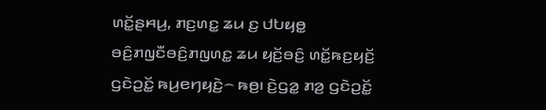ꤛꤢꤩ꤭ꤔꤌꤣ꤬, ꤊꤢ꤬ꤛꤢ꤭ ꤘꤣ ꤢ꤬ ꤓꤝꤟꤥ꤭ ꤋꤢꤨ꤬ꤊꤜꤢꤪꤋꤢꤨ꤬ꤊꤜꤛꤢ꤭ ꤘꤣ ꤟꤢꤩ꤬ꤋꤢꤨ꤬ ꤛꤢꤩ꤭ꤒꤢ꤬ꤟꤢꤩ꤬ ꤞꤢꤧꤑꤢꤩ꤭ ꤒꤣ꤬ꤕꤚꤟꤢꤧ꤬꤮ ꤒꤥ꤬꤯ ꤢꤧ꤬ꤞꤤ꤭ ꤊꤤ꤬ ꤞꤢꤧꤑꤢꤩ꤭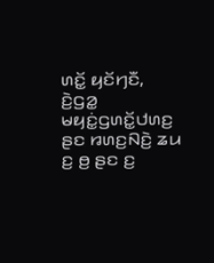ꤛꤢꤩ꤭ ꤟꤢꤩꤚꤢꤪ, ꤢꤧ꤬ꤞꤤ꤭ ꤗꤟꤢꤦ꤭ꤞꤛꤢꤩ꤭ꤓꤛꤢ꤬ ꤔꤢ ꤙꤛꤢ꤬ꤡꤢꤧ꤬ ꤘꤣ ꤢ꤬ ꤥ꤬ ꤔꤢ ꤢ꤬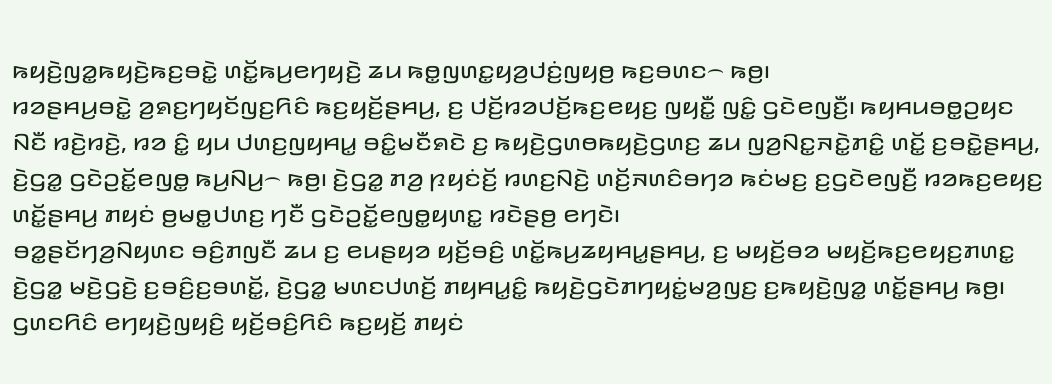ꤒꤟꤢꤧ꤬ꤜꤤ꤭ꤒꤟꤢꤧ꤬ꤒꤢ꤬ꤋꤢꤧ꤭ ꤛꤢꤩ꤭ꤒꤣ꤬ꤕꤚꤟꤢꤧ꤬ ꤘꤣ ꤒꤥ꤭ꤜꤛꤢ꤭ꤟꤤ꤬ꤓꤢꤦ꤬ꤜꤟꤥ꤬ ꤒꤢ꤬ꤋꤛꤢ꤮ ꤒꤥ꤬꤯
ꤙꤤꤔꤌꤣ꤬ꤋꤢꤧ꤭ ꤤ꤬ꤎꤢ꤬ꤚꤟꤢꤩꤜꤢ꤬ꤖꤢꤨ ꤒꤢ꤬ꤟꤢꤩ꤬ꤔꤌꤣ꤬, ꤢ꤬ ꤓꤢꤩ꤬ꤙꤤꤓꤢꤩ꤬ꤒꤢ꤬ꤕꤟꤢ꤬ ꤜꤟꤢꤪ꤭ ꤜꤢꤨ꤭ ꤞꤢꤧꤕꤜꤢꤪ꤬꤯ ꤒꤟꤌꤣꤋꤥ꤭ꤑꤟꤢ ꤡꤢꤪ ꤙꤢꤧ꤬ꤙꤢꤧ꤬, ꤙꤤ ꤢꤨ꤭ ꤟꤣ ꤓꤛꤢ꤬ꤜꤟꤌꤣ꤭ ꤋꤢꤨ꤭ꤗꤢꤪꤎꤢꤧ ꤢ꤬ ꤒꤟꤢꤧ꤬ꤞꤛꤥꤒꤟꤢꤧ꤬ꤞꤛꤢ꤬ ꤘꤣ ꤜꤤ꤬ꤡꤢ꤭ꤏꤢꤧ꤭ꤊꤢꤨ꤭ ꤛꤢꤩ꤭ ꤢ꤬ꤋꤢꤧ꤭ꤔꤌꤣ꤬, ꤢꤧ꤬ꤞꤤ꤭ ꤞꤢꤧꤑꤢꤩ꤭ꤕꤜꤥ꤭ ꤒꤣ꤬ꤡꤣ꤬꤮ ꤒꤥ꤬꤯ ꤢꤧ꤬ꤞꤤ꤭ ꤊꤤ꤬ ꤐꤟꤢꤦꤢꤩ꤬ ꤙꤛꤢ꤬ꤡꤢꤧ꤬ ꤛꤢꤩ꤬ꤏꤛꤢꤨꤋꤚꤤ ꤒꤢꤦꤗꤢ꤬ ꤢ꤬ꤞꤢꤧꤕꤜꤢꤪ꤬ ꤙꤤꤒꤢ꤬ꤕꤟꤢ꤬ ꤛꤢꤩ꤭ꤔꤌꤣ꤬ ꤊꤟꤢꤦ ꤥ꤬ꤗꤥ꤭ꤓꤛꤢ꤬ ꤚꤢꤪ ꤞꤢꤧꤑꤢꤩ꤭ꤕꤜꤥ꤭ꤟꤛꤢ꤭ ꤙꤢꤧꤔꤥ꤬ ꤕꤚꤢꤧ꤯
ꤋꤤ꤭ꤔꤢꤩꤚꤤ꤬ꤡꤟꤛꤢ ꤋꤢꤨ꤬ꤊꤜꤢꤪ ꤘꤣ ꤢ꤬ ꤕꤣꤔꤟꤤ ꤟꤢꤩ꤬ꤋꤢꤨ꤬ ꤛꤢꤩ꤭ꤒꤣ꤬ꤘꤟꤌꤣ꤭ꤔꤌꤣ꤬, ꤢ꤬ ꤗꤟꤢꤩ꤬ꤋꤤ ꤗꤟꤢꤩ꤬ꤒꤢ꤬ꤕꤟꤢ꤬ꤊꤛꤢ꤭ ꤢꤧ꤬ꤞꤤ꤭ ꤗꤢꤧ꤬ꤞꤢꤧ꤬ ꤢ꤬ꤋꤢꤨ꤬ꤢ꤬ꤋꤛꤢꤩ꤭, ꤢꤧ꤬ꤞꤤ꤭ ꤗꤛꤢꤓꤛꤢꤩ꤬ ꤊꤟꤌꤣ꤭ꤢꤨ꤭ ꤒꤟꤢꤧ꤬ꤞꤢꤧꤊꤚꤟꤢꤦ꤭ꤗꤤ꤬ꤜꤢ꤬ ꤢ꤬ꤒꤟꤢꤧ꤬ꤜꤤ꤭ ꤛꤢꤩ꤭ꤔꤌꤣ꤬ ꤒꤥ꤬꤯ ꤞꤛꤢꤖꤢꤨ ꤕꤚꤟꤢꤧ꤬ꤜꤟꤢꤨ꤬ ꤟꤢꤩ꤬ꤋꤢꤨ꤬ꤖꤢꤨ ꤒꤢ꤬ꤟꤢꤩ꤬ ꤊꤟꤢꤦ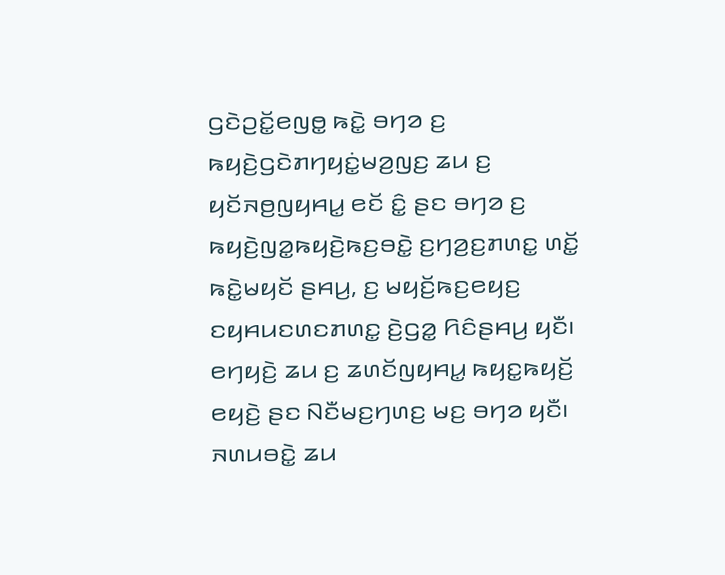ꤞꤢꤧꤑꤢꤩ꤭ꤕꤜꤥ꤭ ꤒꤢꤧ꤭ ꤋꤚꤤ ꤢ꤬ ꤒꤟꤢꤧ꤬ꤞꤢꤧꤊꤚꤟꤢꤦ꤭ꤗꤤ꤬ꤜꤢ꤬ ꤘꤣ ꤢ꤬ ꤟꤢꤩꤏꤥ꤬ꤜꤟꤌꤣ꤭ ꤕꤢꤩ ꤢꤨ꤭ ꤔꤢ ꤋꤚꤤ ꤢ꤬ ꤒꤟꤢꤧ꤬ꤜꤤ꤭ꤒꤟꤢꤧ꤬ꤒꤢ꤬ꤋꤢꤧ꤭ ꤢ꤬ꤚꤤ꤬ꤢ꤬ꤊꤛꤢ꤭ ꤛꤢꤩ꤭ ꤒꤢꤧ꤭ꤗꤟꤢꤩ ꤔꤌꤣ꤬, ꤢ꤬ ꤗꤟꤢꤩ꤬ꤒꤢ꤬ꤕꤟꤢ꤬ ꤢꤟꤌꤣꤢꤛꤢꤊꤛꤢ꤭ ꤢꤧ꤬ꤞꤤ꤭ ꤖꤢꤨꤔꤌꤣ꤬ ꤟꤢꤪ꤯ ꤕꤚꤟꤢꤧ꤬ ꤘꤣ ꤢ꤬ ꤘꤛꤢꤩꤜꤟꤌꤣ꤭ ꤒꤟꤢ꤭ꤒꤟꤢꤩ꤬ ꤕꤟꤢꤧ꤬ ꤔꤢ ꤡꤢꤪꤗꤢ꤬ꤚꤛꤢ꤬ ꤗꤢ꤬ ꤋꤚꤤ ꤟꤢꤪ꤯
ꤏꤛꤣꤋꤢꤧ꤭ ꤘꤣ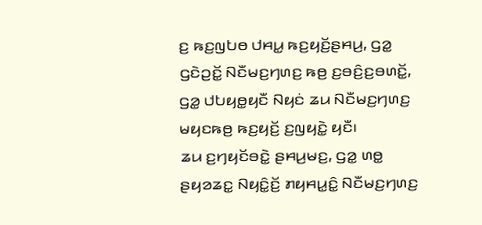ꤢ꤬ ꤒꤢ꤬ꤜꤝꤥ ꤓꤌꤣ꤭ ꤒꤢ꤬ꤟꤢꤩ꤬ꤔꤌꤣ꤬, ꤞꤤ꤭ ꤞꤢꤧꤑꤢꤩ꤭ ꤡꤢꤪꤗꤢ꤬ꤚꤛꤢ꤬ ꤒꤥ꤬ ꤢ꤬ꤋꤢꤨ꤬ꤢ꤬ꤋꤛꤢꤩ꤭, ꤞꤤ꤭ ꤓꤝꤟꤥ꤭ꤟꤢꤪ ꤡꤟꤢꤦ ꤘꤣ ꤡꤢꤪꤗꤢ꤬ꤚꤛꤢ꤬ ꤗꤟꤢꤒꤥ꤬ ꤒꤢ꤬ꤟꤢꤩ꤬ ꤢ꤬ꤜꤟꤢꤧ꤭ ꤟꤢꤪ꤯
ꤘꤣ ꤢ꤬ꤚꤟꤢꤩꤋꤢꤧ꤭ ꤔꤌꤣ꤬ꤗꤢ꤬, ꤞꤤ꤭ ꤛꤥ꤭ ꤔꤟꤤꤘꤢ꤭ ꤡꤟꤢꤨ꤭ꤢꤩ꤬ ꤊꤟꤌꤣ꤭ꤢꤨ꤭ ꤡꤢꤪꤗꤢ꤬ꤚꤛꤢ꤬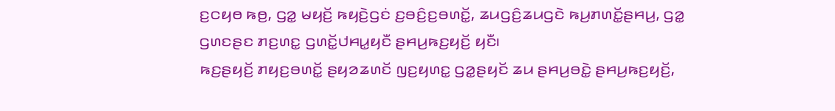ꤢ꤬ꤍꤟꤥ ꤒꤥ꤬, ꤞꤤ꤭ ꤗꤟꤢꤩ꤬ ꤒꤟꤢꤧ꤬ꤞꤢꤦ ꤢ꤬ꤋꤢꤨ꤬ꤢ꤬ꤋꤛꤢꤩ꤭, ꤘꤣꤞꤢꤨ꤬ꤘꤣꤞꤢꤧ ꤒꤣ꤬ꤊꤛꤢꤩ꤭ꤔꤌꤣ꤬, ꤞꤤ꤭ ꤞꤛꤢꤔꤢ ꤊꤢ꤬ꤛꤢ꤭ ꤞꤛꤢꤩ꤭ꤓꤌꤣ꤭ꤟꤢꤪ ꤔꤌꤣ꤬ꤒꤢ꤬ꤟꤢꤩ꤬ ꤟꤢꤪ꤯
ꤒꤢ꤬ꤔꤟꤢꤩ꤬ ꤊꤟꤢ꤬ꤋꤛꤢꤩ꤭ ꤔꤟꤤꤘꤛꤢꤩ ꤜꤢ꤬ꤟꤛꤢ꤭ ꤞꤤ꤭ꤔꤟꤢꤩ ꤘꤣ ꤔꤌꤣ꤬ꤋꤢꤧ꤭ ꤔꤌꤣ꤬ꤒꤢ꤬ꤟꤢꤩ꤬,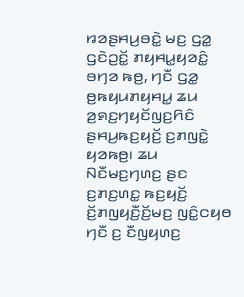ꤙꤤꤔꤌꤣ꤬ꤋꤢꤧ꤭ ꤗꤢ꤬ ꤞꤤ꤭ ꤞꤢꤧꤑꤢꤩ꤭ ꤊꤟꤌꤣ꤭ꤟꤤꤢꤨ꤭ ꤋꤚꤤ ꤒꤥ꤬, ꤚꤢꤪ ꤞꤤ꤭ ꤥ꤬ꤒꤟꤣꤊꤟꤌꤣ꤭ ꤘꤣ ꤤ꤬ꤎꤢ꤬ꤚꤟꤢꤩꤜꤢ꤬ꤖꤢꤨ ꤔꤌꤣ꤬ꤒꤢ꤬ꤟꤢꤩ꤬ ꤢ꤬ꤊꤜꤢꤧ꤭ ꤟꤤꤒꤥ꤬꤯ ꤘꤣ ꤡꤢꤪꤗꤢ꤬ꤚꤛꤢ꤬ ꤔꤢ ꤢ꤬ꤊꤢ꤬ꤛꤢ꤭ ꤒꤢ꤬ꤟꤢꤩ꤬ ꤢꤩ꤬ꤊꤜꤟꤢꤪ꤬ꤢꤩ꤬ꤗꤢ꤬ ꤜꤢꤨ꤭ꤍꤟꤥ ꤚꤢꤪ ꤢ꤬ ꤢꤪꤜꤟꤛꤢ꤬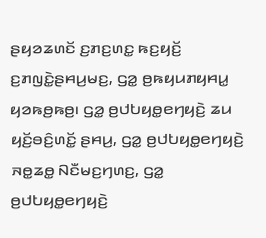ꤔꤟꤤꤘꤛꤢꤩ ꤢ꤬ꤊꤢ꤬ꤛꤢ꤭ ꤒꤢ꤬ꤟꤢꤩ꤬ ꤢ꤬ꤊꤜꤢꤧ꤭ꤔꤌꤣ꤬ꤗꤢ꤬, ꤞꤤ꤭ ꤥ꤬ꤒꤟꤣꤊꤟꤌꤣ꤭ ꤟꤤꤒꤥ꤬ꤒꤥ꤬꤯ ꤞꤤ꤭ ꤥ꤬ꤓꤝꤟꤥ꤭ꤕꤚꤟꤢꤧ꤬ ꤘꤣ ꤟꤢꤩ꤬ꤋꤢꤨ꤬ꤛꤢꤩ꤭ ꤔꤌꤣ꤬, ꤞꤤ꤭ ꤥ꤬ꤓꤝꤟꤥ꤭ꤕꤚꤟꤢꤧ꤬ ꤏꤥ꤭ꤘꤥ꤭ ꤡꤢꤪꤗꤢ꤬ꤚꤛꤢ꤬, ꤞꤤ꤭ ꤥ꤬ꤓꤝꤟꤥ꤭ꤕꤚꤟꤢꤧ꤬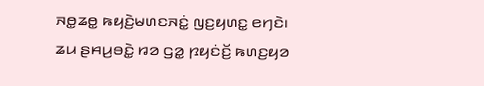ꤏꤥ꤭ꤘꤥ꤭ ꤒꤟꤢꤧ꤬ꤗꤛꤢꤏꤢꤦ꤭ ꤜꤢ꤬ꤟꤛꤢ꤭ ꤕꤚꤢꤧ꤯
ꤘꤣ ꤔꤌꤣ꤬ꤋꤢꤧ꤭ ꤙꤤ ꤞꤤ꤭ ꤐꤟꤢꤦꤢꤩ꤬ ꤒꤛꤢ꤬ꤟꤤ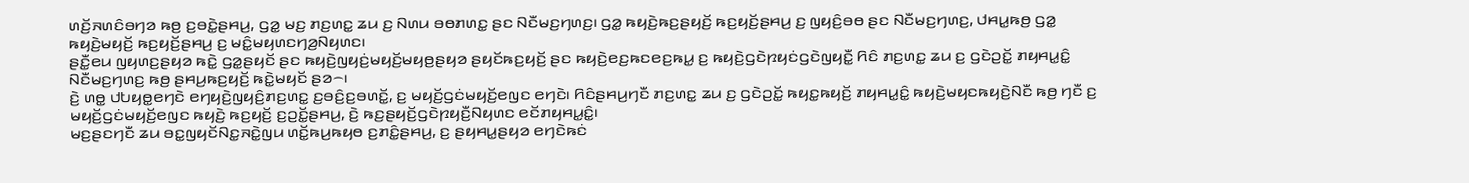ꤛꤢꤩ꤬ꤏꤛꤢꤨꤋꤚꤤ ꤒꤥ꤬ ꤢ꤬ꤋꤢꤧ꤭ꤔꤌꤣ꤬, ꤞꤤ꤭ ꤗꤢ꤬ ꤊꤢ꤬ꤛꤢ꤭ ꤘꤣ ꤢ꤬ ꤡꤛꤣ ꤋꤥꤊꤛꤢ꤭ ꤔꤢ ꤡꤢꤪꤗꤢ꤬ꤚꤛꤢ꤬꤯ ꤞꤤ꤭ ꤒꤟꤢꤧ꤬ꤒꤢ꤬ꤔꤟꤢꤩ꤬ ꤒꤢ꤬ꤟꤢꤩ꤬ꤔꤌꤣ꤬ ꤢ꤬ ꤜꤟꤢꤨ꤬ꤋꤥ ꤔꤢ ꤡꤢꤪꤗꤢ꤬ꤚꤛꤢ꤬, ꤓꤌꤣ꤭ꤒꤥ꤬ ꤞꤤ꤭ ꤒꤟꤢꤧ꤬ꤗꤟꤢꤩ꤬ ꤒꤢ꤬ꤟꤢꤩ꤬ꤔꤌꤣ꤬ ꤢ꤬ ꤗꤢꤨ꤭ꤗꤟꤛꤢꤚꤤ꤬ꤡꤟꤛꤢ꤯
ꤔꤢꤪ꤭ꤕꤣ ꤜꤟꤛꤢ꤬ꤔꤟꤤ ꤒꤢꤧ꤭ ꤞꤤ꤭ꤔꤟꤢꤩ ꤔꤢ ꤒꤟꤢꤧ꤬ꤜꤟꤢꤦ꤬ꤗꤟꤢꤩ꤬ꤗꤟꤥ꤬ꤔꤟꤤ ꤔꤟꤢꤩꤒꤢ꤬ꤟꤢꤩ꤬ ꤔꤢ ꤒꤟꤢꤧ꤬ꤕꤢ꤬ꤒꤢꤕꤢ꤬ꤒꤣ꤭ ꤢ꤬ ꤒꤟꤢꤧ꤬ꤞꤢꤧꤐꤟꤢꤦꤞꤢꤧꤜꤟꤢꤪ꤭ ꤖꤢꤨ ꤊꤢ꤬ꤛꤢ꤭ ꤘꤣ ꤢ꤬ ꤞꤢꤧꤑꤢꤩ꤭ ꤊꤟꤌꤣ꤭ꤢꤨ꤭ ꤡꤢꤪꤗꤢ꤬ꤚꤛꤢ꤬ ꤒꤥ꤬ ꤔꤌꤣ꤬ꤒꤢ꤬ꤟꤢꤩ꤬ ꤒꤢꤧ꤭ꤗꤟꤢꤩ ꤔꤤ꤮꤯
ꤢꤧ꤬ ꤛꤥ꤭ ꤓꤝꤟꤥ꤭ꤕꤚꤢꤧ ꤕꤚꤟꤢꤧ꤬ꤜꤟꤢꤨ꤬ꤊꤢ꤬ꤛꤢ꤭ ꤢ꤬ꤋꤢꤨ꤬ꤢ꤬ꤋꤛꤢꤩ꤭, ꤢ꤬ ꤗꤟꤢꤩ꤬ꤞꤢꤦꤗꤟꤢꤩ꤬ꤕꤜꤢ ꤕꤚꤢꤧ꤯ ꤖꤢꤨꤔꤌꤣ꤬ꤚꤢꤪ ꤊꤢ꤬ꤛꤢ꤭ ꤘꤣ ꤢ꤬ ꤞꤢꤧꤑꤢꤩ꤭ ꤒꤟꤢ꤭ꤒꤟꤢꤩ꤬ ꤊꤟꤌꤣ꤭ꤢꤨ꤭ ꤒꤟꤢꤧ꤬ꤗꤟꤢꤒꤟꤢꤧ꤬ꤡꤢꤪ ꤒꤥ꤬ ꤚꤢꤪ ꤢ꤬ ꤗꤟꤢꤩ꤬ꤞꤢꤦꤗꤟꤢꤩ꤬ꤕꤜꤢ ꤒꤟꤢꤧ꤬ ꤒꤢ꤬ꤟꤢꤩ꤬ ꤢ꤬ꤑꤢꤩ꤭ꤔꤌꤣ꤬, ꤢꤧ꤬ ꤒꤢ꤬ꤔꤟꤢꤩ꤬ꤞꤢꤧꤐꤟꤢꤪ꤬ꤡꤟꤛꤢ ꤕꤢꤩꤊꤟꤌꤣ꤭ꤢꤨ꤭꤯
ꤗꤢ꤬ꤔꤢꤚꤢꤪ ꤘꤣ ꤋꤢ꤭ꤜꤟꤢꤩꤡꤢ꤭ꤏꤢꤧ꤭ꤜꤣ ꤛꤢꤩ꤭ꤒꤣ꤬ꤒꤟꤥ ꤢ꤬ꤊꤢꤨ꤭ꤔꤌꤣ꤬, ꤢ꤬ ꤔꤟꤌꤣ꤭ꤔꤟꤤ ꤕꤚꤢꤧꤒꤢꤦ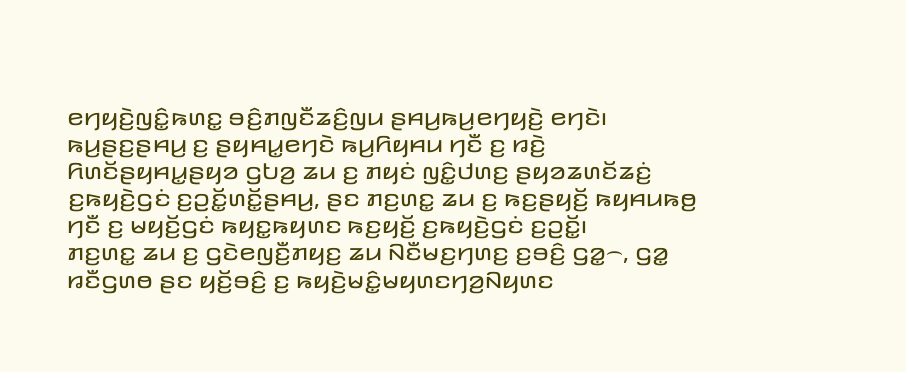ꤕꤚꤟꤢꤧ꤬ꤜꤢꤨ꤭ꤒꤛꤢ꤭ ꤋꤢꤨ꤬ꤊꤜꤢꤪꤘꤢꤨ꤬ꤜꤣ ꤔꤌꤣ꤬ꤒꤣ꤬ꤕꤚꤟꤢꤧ꤬ ꤕꤚꤢꤧ꤯ ꤒꤣ꤬ꤔꤢ꤬ꤔꤌꤣ꤬ ꤢ꤬ ꤔꤟꤌꤣ꤭ꤕꤚꤢꤧ ꤒꤣ꤬ꤖꤟꤌꤣ ꤚꤢꤪ ꤢ꤬ ꤙꤢꤧ꤬ ꤖꤛꤢꤩꤔꤟꤌꤣ꤭ꤔꤟꤤ ꤞꤝꤤ꤬ ꤘꤣ ꤢ꤬ ꤊꤟꤢꤦ ꤜꤢꤨ꤭ꤓꤛꤢ꤬ ꤔꤟꤤꤘꤛꤢꤩꤘꤢꤦ꤬ ꤢ꤬ꤒꤟꤢꤧ꤬ꤞꤢꤦ ꤢ꤬ꤑꤢꤩ꤭ꤛꤢꤩ꤭ꤔꤌꤣ꤬, ꤔꤢ ꤊꤢ꤬ꤛꤢ꤭ ꤘꤣ ꤢ꤬ ꤒꤢ꤬ꤔꤟꤢꤩ꤬ ꤒꤟꤌꤣꤒꤥ꤬ ꤚꤢꤪ ꤢ꤬ ꤗꤟꤢꤩ꤬ꤞꤢꤦ ꤒꤟꤢ꤭ꤒꤟꤛꤢ ꤒꤢ꤬ꤟꤢꤩ꤬ ꤢ꤬ꤒꤟꤢꤧ꤬ꤞꤢꤦ ꤢ꤬ꤑꤢꤩ꤭꤯
ꤊꤢ꤬ꤛꤢ꤭ ꤘꤣ ꤢ꤬ ꤞꤢꤧꤕꤜꤢꤪ꤬ꤊꤟꤢ꤬ ꤘꤣ ꤡꤢꤪꤗꤢ꤬ꤚꤛꤢ꤬ ꤢ꤬ꤋꤢꤨ꤬ ꤞꤤ꤭꤮, ꤞꤤ꤭ ꤙꤢꤪꤞꤛꤥ ꤔꤢ ꤟꤢꤩ꤬ꤋꤢꤨ꤬ ꤢ꤬ ꤒꤟꤢꤧ꤬ꤗꤢꤨ꤭ꤗꤟꤛꤢꤚꤤ꤬ꤡꤟꤛꤢ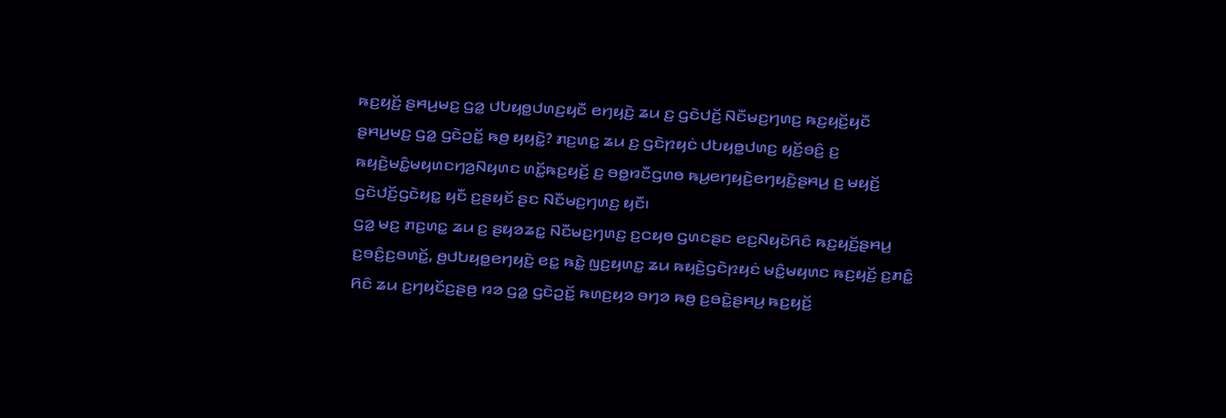ꤒꤢ꤬ꤟꤢꤩ꤬ ꤔꤌꤣ꤬ꤗꤢ꤬ ꤞꤤ꤭ ꤓꤝꤟꤥ꤭ꤓꤛꤢ꤬ꤟꤢꤪ ꤕꤚꤟꤢꤧ꤬ ꤘꤣ ꤢ꤬ ꤞꤢꤧꤓꤢꤩ꤬ ꤡꤢꤪꤗꤢ꤬ꤚꤛꤢ꤬ ꤒꤢ꤬ꤟꤢꤩ꤬ꤟꤢꤪ ꤔꤌꤣ꤬ꤗꤢ꤬ ꤞꤤ꤭ ꤞꤢꤧꤑꤢꤩ꤭ ꤒꤥ꤬ ꤟꤟꤢꤧ꤭? ꤊꤢ꤬ꤛꤢ꤭ ꤘꤣ ꤢ꤬ ꤞꤢꤧꤐꤟꤢꤦ ꤓꤝꤟꤥ꤭ꤓꤛꤢ꤬ ꤟꤢꤩ꤬ꤋꤢꤨ꤬ ꤢ꤬ ꤒꤟꤢꤧ꤬ꤗꤢꤨ꤭ꤗꤟꤛꤢꤚꤤ꤬ꤡꤟꤛꤢ ꤛꤢꤩ꤭ꤒꤢ꤬ꤟꤢꤩ꤬ ꤢ꤬ ꤋꤥ꤭ꤙꤢꤪꤞꤛꤥ ꤒꤣ꤬ꤕꤚꤟꤢꤧ꤬ꤕꤚꤟꤢꤧ꤬ꤔꤌꤣ꤬ ꤢ꤬ ꤗꤟꤢꤩ꤬ ꤞꤢꤧꤓꤢꤩ꤬ꤞꤢꤧꤟꤢ꤭ ꤟꤢꤪ ꤢ꤬ꤔꤟꤢꤩ ꤔꤢ ꤡꤢꤪꤗꤢ꤬ꤚꤛꤢ꤬ ꤟꤢꤪ꤯
ꤞꤤ꤭ ꤗꤢ꤬ ꤊꤢ꤬ꤛꤢ꤭ ꤘꤣ ꤢ꤬ ꤔꤟꤤꤘꤢ꤭ ꤡꤢꤪꤗꤢ꤬ꤚꤛꤢ꤬ ꤢ꤬ꤍꤟꤥ ꤞꤛꤢꤔꤢ ꤕꤢ꤬ꤡꤟꤢꤧꤖꤢꤨ ꤒꤢ꤬ꤟꤢꤩ꤬ꤔꤌꤣ꤬ ꤢ꤬ꤋꤢꤨ꤬ꤢ꤬ꤋꤛꤢꤩ꤭, ꤥ꤬ꤓꤝꤟꤥ꤭ꤕꤚꤟꤢꤧ꤬ ꤕꤢ꤭ ꤒꤢꤧ꤭ ꤜꤢ꤬ꤟꤛꤢ꤭ ꤘꤣ ꤒꤟꤢꤧ꤬ꤞꤢꤧꤐꤟꤢꤦ ꤗꤢꤨ꤭ꤗꤟꤛꤢ ꤒꤢ꤬ꤟꤢꤩ꤬ ꤢ꤬ꤊꤢꤨ꤭ ꤖꤢꤨ ꤘꤣ ꤢ꤬ꤚꤟꤢꤩꤢ꤬ꤔꤥ꤬ ꤙꤤ ꤞꤤ꤭ ꤞꤢꤧꤑꤢꤩ꤭ ꤒꤛꤢ꤬ꤟꤤ ꤋꤚꤤ ꤒꤥ꤬ ꤢ꤬ꤋꤢꤧ꤭ꤔꤌꤣ꤬ ꤒꤢ꤬ꤟꤢꤩ꤬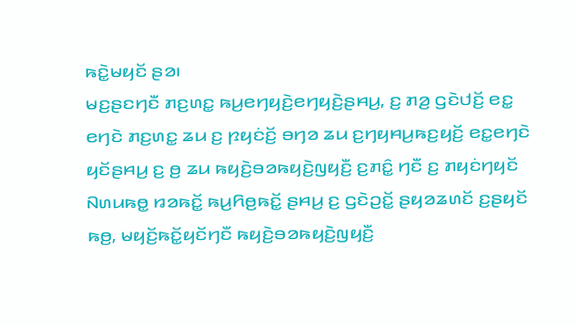ꤒꤢꤧ꤭ꤗꤟꤢꤩ ꤔꤤ꤯
ꤗꤢ꤬ꤔꤢꤚꤢꤪ ꤊꤢ꤬ꤛꤢ꤭ ꤒꤣ꤬ꤕꤚꤟꤢꤧ꤬ꤕꤚꤟꤢꤧ꤬ꤔꤌꤣ꤬, ꤢ꤬ ꤊꤤ꤬ ꤞꤢꤧꤓꤢꤩ꤬ ꤕꤢ꤭ ꤕꤚꤢꤧ ꤊꤢ꤬ꤛꤢ꤭ ꤘꤣ ꤢ꤬ ꤐꤟꤢꤦꤢꤩ꤬ ꤋꤚꤤ ꤘꤣ ꤢ꤬ꤚꤟꤌꤣ꤬ꤒꤢ꤬ꤟꤢꤩ꤬ ꤕꤢ꤭ꤕꤚꤢꤧ ꤟꤢꤩꤔꤌꤣ꤬ ꤢ꤬ ꤥ꤬ ꤘꤣ ꤒꤟꤢꤧ꤬ꤋꤤꤒꤟꤢꤧ꤬ꤜꤟꤢꤪ꤬ ꤢ꤬ꤊꤢꤨ꤭ ꤚꤢꤪ ꤢ꤬ ꤊꤟꤢꤦꤚꤟꤢꤩ ꤡꤛꤣꤒꤥ꤭ ꤙꤤꤒꤢꤩ꤭ ꤒꤣ꤬ꤖꤥ꤬ꤒꤢꤩ꤭ ꤔꤌꤣ꤬ ꤢ꤬ ꤞꤢꤧꤑꤢꤩ꤭ ꤔꤟꤤꤘꤛꤢꤩ ꤢ꤬ꤔꤟꤢꤩ ꤒꤥ꤬, ꤗꤟꤢꤩ꤬ꤒꤢꤩ꤭ꤟꤢꤩꤚꤢꤪ ꤒꤟꤢꤧ꤬ꤋꤤꤒꤟꤢꤧ꤬ꤜꤟꤢꤪ꤬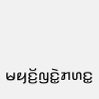ꤗꤟꤢꤩ꤬ꤜꤢꤧ꤭ꤊꤛꤢ꤭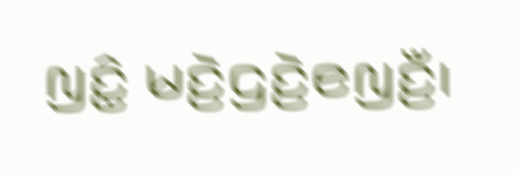ꤜꤢꤨ꤭ ꤗꤢꤧ꤬ꤞꤢꤧ꤬ꤕꤜꤢꤪ꤬꤯